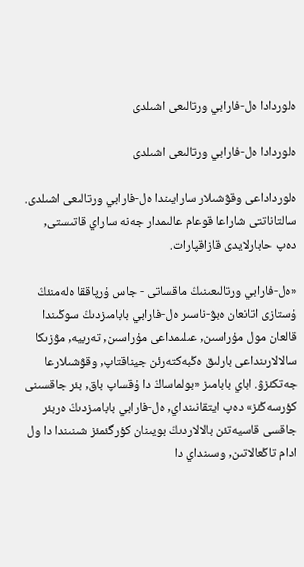ەلوردادا ەل-فارابي ورتالىعى اشىلدى

ەلوردادا ەل-فارابي ورتالىعى اشىلدى

ەلورداداعى وقۋشىلار سارايىندا ەل-فارابي ورتالىعى اشىلدى. سالتاناتتى شاراعا قوعام عالىمدار جەنە ساراي قاتىستى, دەپ حابارلايدى قازاقپارات.

«ەل-فارابي ورتالىعىنىڭ ماقساتى - جاس ۇرپاققا ەلەمنئڭ ۇستازى اتانعان ەبۋ-ناسىر ەل-فارابي بابامىزدىڭ سوڭىندا قالعان مول مۇراسىن, عىلىمداعى مۇراسىن, تەربيە, مۋزىكا سالالارىنداعى بارلىق ەڭبەكتەرئن جيناقتاپ, وقۋشىلارعا جەتكئزۋ. اباي بابامىز «بولماساڭ دا ۇقساپ باق, بئر جاقسىنى كؤرسەڭئز» دەپ ايتقانىنداي, ەل-فارابي بابامىزدىڭ ەربئر جاقسى قاسيەتئن بالالاردىڭ بويىنان كؤرگئمئز شىنىندا دا ول ادام تاڭعالاتىن, وسىنداي دا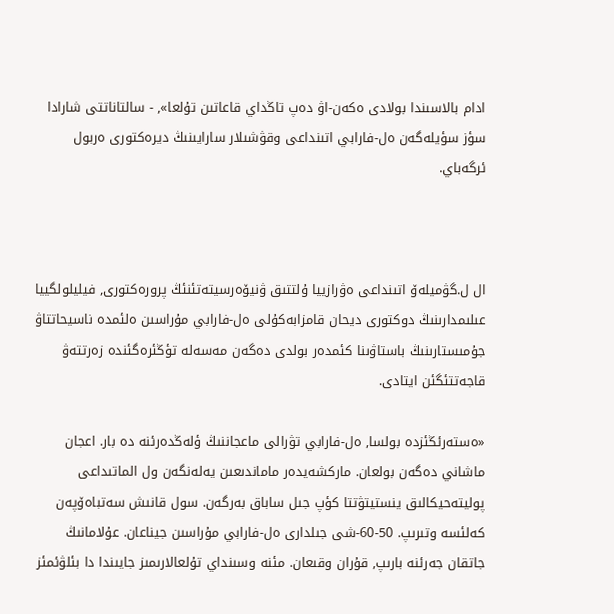ادام بالاسىندا بولادى ەكەن-اۋ دەپ تاڭداي قاعاتىن تۇلعا», - سالتاناتتى شارادا سؤز سؤيلەگەن ەل-فارابي اتىنداعى وقۋشىلار سارايىنىڭ ديرەكتورى ەربول ئرگەباي.



ال ل.گۋميلەۆ اتىنداعى ەۋرازييا ۇلتتىق ۋنيۆەرسيتەتئنئڭ پرورەكتورى, فيليلولگييا عىلىمدارىنىڭ دوكتورى ديحان قامزابەكۇلى ەل-فارابي مۇراسىن ەلئمدە ناسيحاتتاۋ جۇمىستارىنىڭ باستاۋىنا كئمدەر بولدى دەگەن مەسەلە تؤڭئرەگئندە زەرتتەۋ قاجەتتئگئن ايتادى.

«ەستەرئڭئزدە بولسا, ەل-فارابي تۋرالى ماعجاننىڭ ؤلەڭدەرئنە دە بار. اعجان ماشاني دەگەن بولعان. ماركشەيدەر ماماندىعىن يەلەنگەن ول الماتىداعى پوليتەحيكالىق ينستيتۋتتا كؤپ جىل ساباق بەرگەن. سول قانىش سەتباەۆپەن كەلئسە وتىرىپ. 50-60-شى جىلدارى ەل-فارابي مۇراسىن جيناعان. عۇلامانىڭ جاتقان جەرئنە بارىپ, قۇران وقىعان. مئنە وسىنداي تۇلعالارىمىز جايىندا دا بئلۋئمئز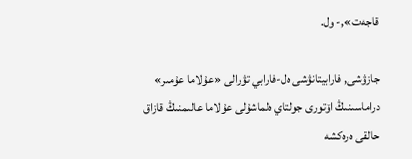قاجەت»,- ول.

جازۋشى, فارابيتانۋشى ەل-فارابي تۋرالى «عۇلاما عۇمىر» دراماسىنىڭ اۆتورى جولتاي ەلماشۇلى عۇلاما عالىمنىڭ قازاق حالقى ەرەكشە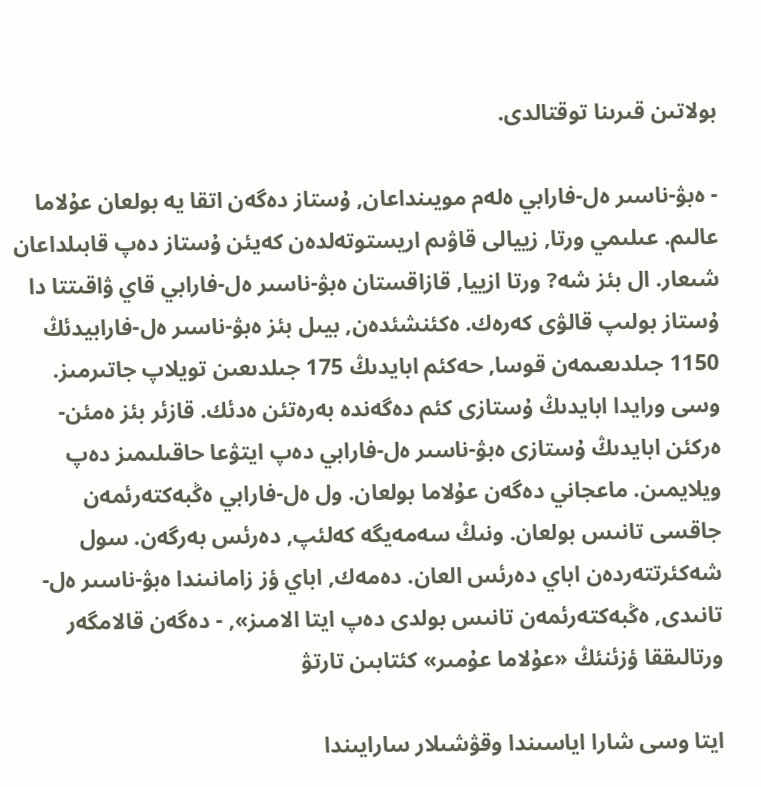بولاتىن قىرىنا توقتالدى.

- ەبۋ-ناسىر ەل-فارابي ەلەم مويىنداعان, ۇستاز دەگەن اتقا يە بولعان عۇلاما عالىم. عىلىمي ورتا, زييالى قاۋىم اريستوتەلدەن كەيئن ۇستاز دەپ قابىلداعان شىعار. ال بئز شە? ورتا ازييا, قازاقستان ەبۋ-ناسىر ەل-فارابي قاي ۋاقىتتا دا ۇستاز بولىپ قالۋى كەرەك. ەكئنشئدەن, بيىل بئز ەبۋ-ناسىر ەل-فارابيدئڭ 1150 جىلدىعىمەن قوسا, حەكئم ابايدىڭ 175 جىلدىعىن تويلاپ جاتىرمىز. وسى ورايدا ابايدىڭ ۇستازى كئم دەگەندە بەرەتئن ەدئك. قازئر بئز ەمئن-ەركئن ابايدىڭ ۇستازى ەبۋ-ناسىر ەل-فارابي دەپ ايتۋعا حاقىلىمىز دەپ ويلايمىن. ماعجاني دەگەن عۇلاما بولعان. ول ەل-فارابي ەڭبەكتەرئمەن جاقسى تانىس بولعان. ونىڭ سەمەيگە كەلئپ, دەرئس بەرگەن. سول شەكئرتتەردەن اباي دەرئس العان. دەمەك, اباي ؤز زامانىندا ەبۋ-ناسىر ەل- تانىدى, ەڭبەكتەرئمەن تانىس بولدى دەپ ايتا الامىز», - دەگەن قالامگەر ورتالىققا ؤزئنئڭ «عۇلاما عۇمىر» كئتابىن تارتۋ

ايتا وسى شارا اياسىندا وقۋشىلار سارايىندا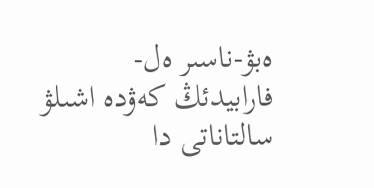ەبۋ-ناسىر ەل-فارابيدئڭ كەۋدە اشىلۋ سالتاناتى دا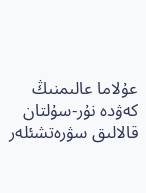عۇلاما عالىمنىڭ كەۋدە نۇر-سۇلتان قالالىق سۋرەتشئلەر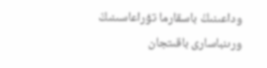وداعىنىڭ باسقارما تؤراعاسىنىڭ ورىنباسارى باقىتجان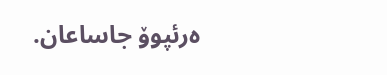ەرئپوۆ جاساعان.